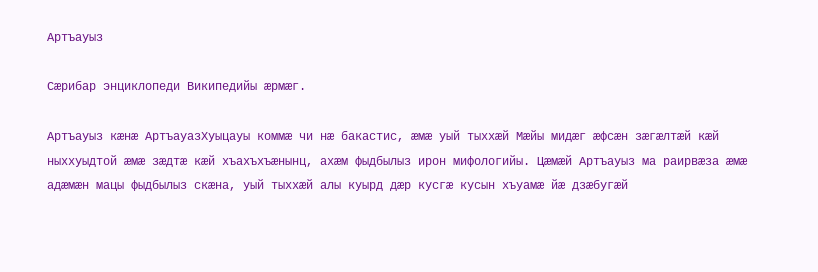Артъауыз

Сæрибар энциклопеди Википедийы æрмæг.

Артъауыз кæнæ АртъауазХуыцауы коммæ чи нæ бакастис, æмæ уый тыххæй Мæйы мидæг æфсæн зæгæлтæй кæй ныххуыдтой æмæ зæдтæ кæй хъахъхъæнынц, ахæм фыдбылыз ирон мифологийы. Цæмæй Артъауыз ма раирвæза æмæ адæмæн мацы фыдбылыз скæна, уый тыххæй алы куырд дæр кусгæ кусын хъуамæ йæ дзæбугæй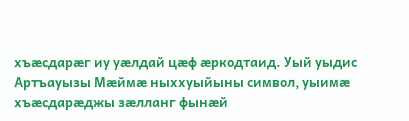хъæсдарæг иу уæлдай цæф æркодтаид. Уый уыдис Артъауызы Мæймæ ныххуыйыны символ, уыимæ хъæсдарæджы зæлланг фынæй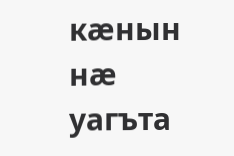кæнын нæ уагъта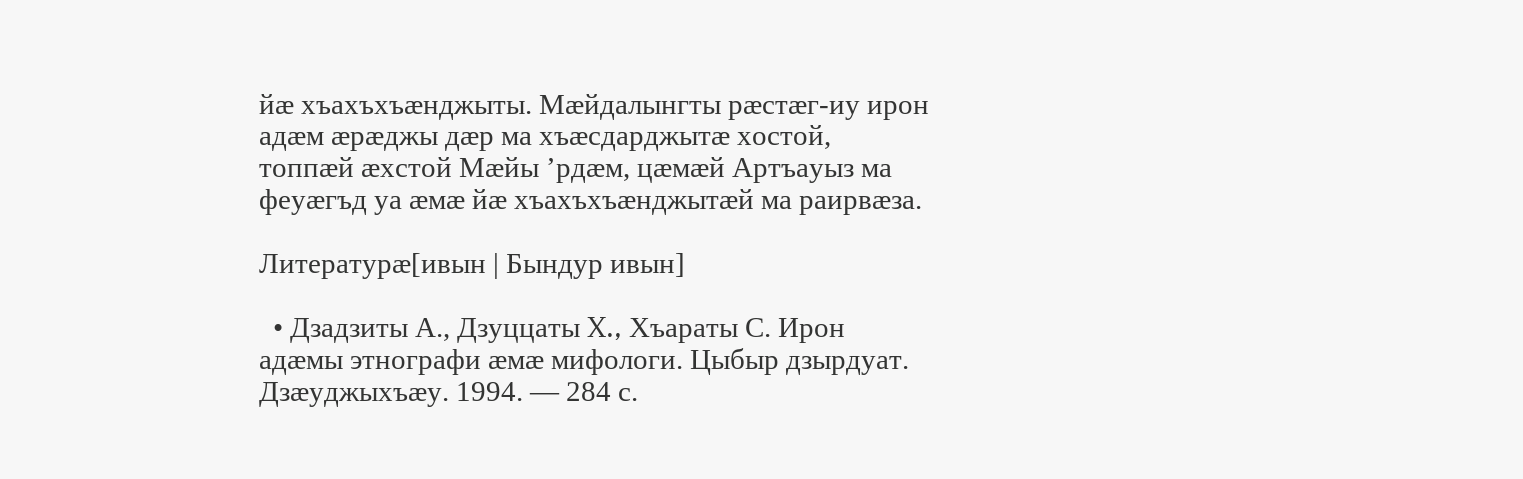йæ хъахъхъæнджыты. Мæйдалынгты рæстæг-иу ирон адæм æрæджы дæр ма хъæсдарджытæ хостой, топпæй æхстой Мæйы ’рдæм, цæмæй Артъауыз ма феуæгъд уа æмæ йæ хъахъхъæнджытæй ма раирвæза.

Литературæ[ивын | Бындур ивын]

  • Дзадзиты А., Дзуццаты X., Хъараты С. Ирон адæмы этнографи æмæ мифологи. Цыбыр дзырдуат. Дзæуджыхъæу. 1994. — 284 с.